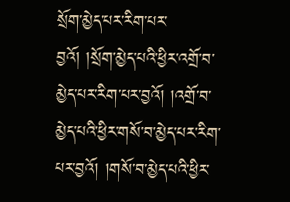སྲོག་མྱེད་པར་རིག་པར་བྱའོ། །སྲོག་མྱེད་པའི་ཕྱིར་འགྲོ་བ་མྱེད་པར་རིག་པར་བྱའོ། །འགྲོ་བ་མྱེད་པའི་ཕྱིར་གསོ་བ་མྱེད་པར་རིག་པར་བྱའོ། །གསོ་བ་མྱེད་པའི་ཕྱིར་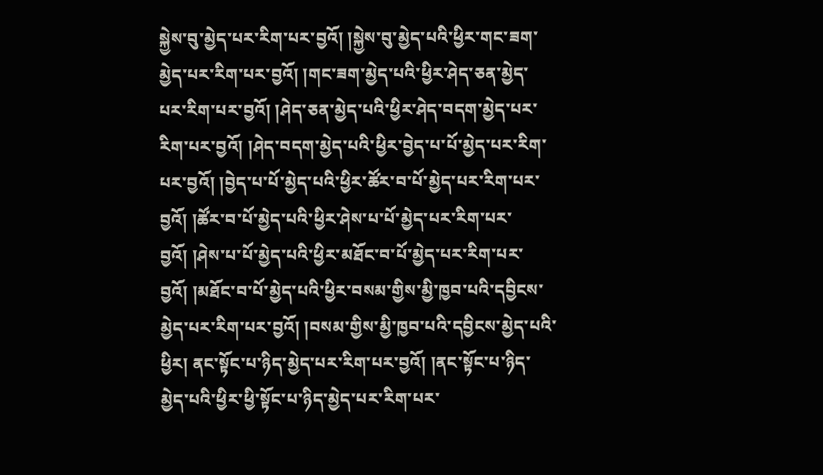སྐྱེས་བུ་མྱེད་པར་རིག་པར་བྱའོ། །སྐྱེས་བུ་མྱེད་པའི་ཕྱིར་གང་ཟག་མྱེད་པར་རིག་པར་བྱའོ། །གང་ཟག་མྱེད་པའི་ཕྱིར་ཤེད་ཅན་མྱེད་པར་རིག་པར་བྱའོ། །ཤེད་ཅན་མྱེད་པའི་ཕྱིར་ཤེད་བདག་མྱེད་པར་རིག་པར་བྱའོ། །ཤེད་བདག་མྱེད་པའི་ཕྱིར་བྱེད་པ་པོ་མྱེད་པར་རིག་པར་བྱའོ། །བྱེད་པ་པོ་མྱེད་པའི་ཕྱིར་ཚོར་བ་པོ་མྱེད་པར་རིག་པར་བྱའོ། །ཚོར་བ་པོ་མྱེད་པའི་ཕྱིར་ཤེས་པ་པོ་མྱེད་པར་རིག་པར་བྱའོ། །ཤེས་པ་པོ་མྱེད་པའི་ཕྱིར་མཐོང་བ་པོ་མྱེད་པར་རིག་པར་བྱའོ། །མཐོང་བ་པོ་མྱེད་པའི་ཕྱིར་བསམ་གྱིས་མྱི་ཁྱབ་པའི་དབྱིངས་མྱེད་པར་རིག་པར་བྱའོ། །བསམ་གྱིས་མྱི་ཁྱབ་པའི་དབྱིངས་མྱེད་པའི་ཕྱིར། ནང་སྟོང་པ་ཉིད་མྱེད་པར་རིག་པར་བྱའོ། །ནང་སྟོང་པ་ཉིད་མྱེད་པའི་ཕྱིར་ཕྱི་སྟོང་པ་ཉིད་མྱེད་པར་རིག་པར་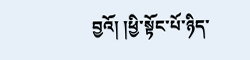བྱའོ། །ཕྱི་སྟོང་པོ་ཉིད་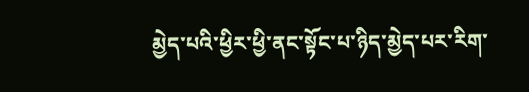མྱེད་པའི་ཕྱིར་ཕྱི་ནང་སྟོང་པ་ཉིད་མྱེད་པར་རིག་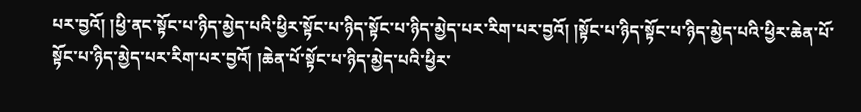པར་བྱའོ། །ཕྱི་ནང་སྟོང་པ་ཉིད་མྱེད་པའི་ཕྱིར་སྟོང་པ་ཉིད་སྟོང་པ་ཉིད་མྱེད་པར་རིག་པར་བྱའོ། །སྟོང་པ་ཉིད་སྟོང་པ་ཉིད་མྱེད་པའི་ཕྱིར་ཆེན་པོ་སྟོང་པ་ཉིད་མྱེད་པར་རིག་པར་བྱའོ། །ཆེན་པོ་སྟོང་པ་ཉིད་མྱེད་པའི་ཕྱིར་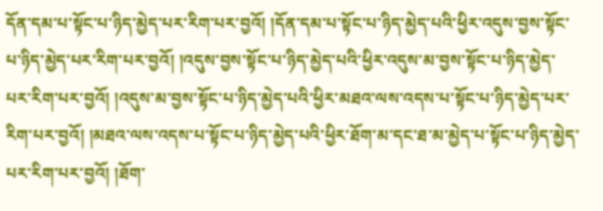དོན་དམ་པ་སྟོང་པ་ཉིད་མྱེད་པར་རིག་པར་བྱའོ། །དོན་དམ་པ་སྟོང་པ་ཉིད་མྱེད་པའི་ཕྱིར་འདུས་བྱས་སྟོང་པ་ཉིད་མྱེད་པར་རིག་པར་བྱའོ། །འདུས་བྱས་སྟོང་པ་ཉིད་མྱེད་པའི་ཕྱིར་འདུས་མ་བྱས་སྟོང་པ་ཉིད་མྱེད་པར་རིག་པར་བྱའོ། །འདུས་མ་བྱས་སྟོང་པ་ཉིད་མྱེད་པའི་ཕྱིར་མཐའ་ལས་འདས་པ་སྟོང་པ་ཉིད་མྱེད་པར་རིག་པར་བྱའོ། །མཐའ་ལས་འདས་པ་སྟོང་པ་ཉིད་མྱེད་པའི་ཕྱིར་ཐོག་མ་དང་ཐ་མ་མྱེད་པ་སྟོང་པ་ཉིད་མྱེད་པར་རིག་པར་བྱའོ། །ཐོག་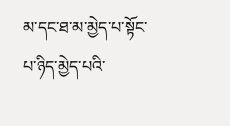མ་དང་ཐ་མ་མྱེད་པ་སྟོང་པ་ཉིད་མྱེད་པའི་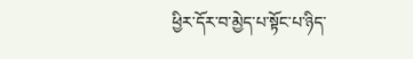ཕྱིར་དོར་བ་མྱེད་པ་སྟོང་པ་ཉིད་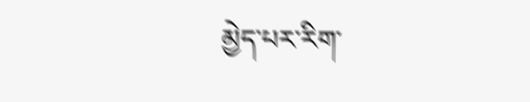མྱེད་པར་རིག་